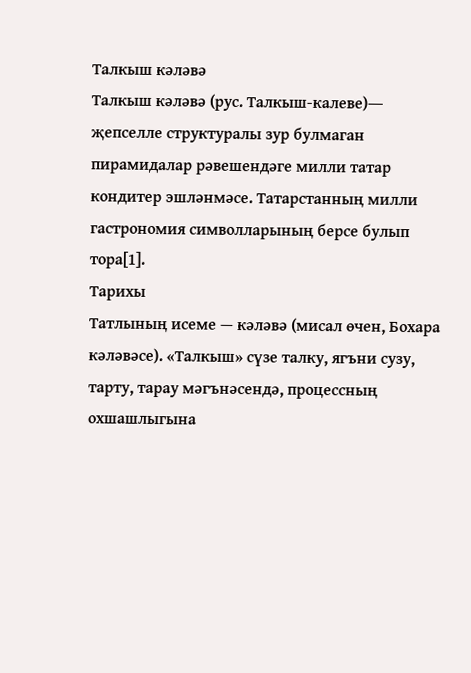Талкыш кәләвә
Талкыш кәләвә (рус. Талкыш-калеве)― җепселле структуралы зур булмаган пирамидалар рәвешендәге милли татар кондитер эшләнмәсе. Татарстанның милли гастрономия символларының берсе булып тора[1].
Тарихы
Татлының исеме — кәләвә (мисал өчен, Бохара кәләвәсе). «Талкыш» сүзе талку, ягъни сузу, тарту, тарау мәгънәсендә, процессның охшашлыгына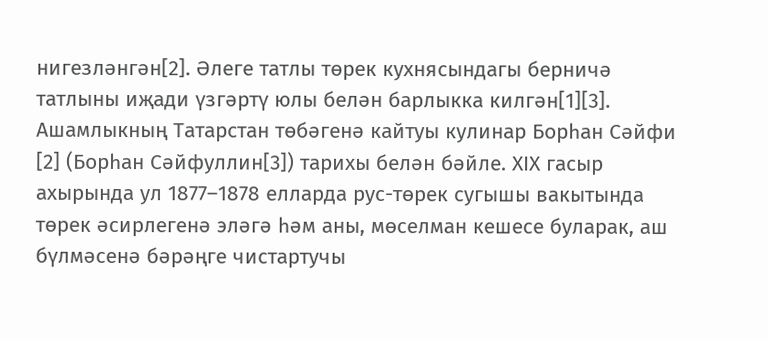нигезләнгән[2]. Әлеге татлы төрек кухнясындагы берничә татлыны иҗади үзгәртү юлы белән барлыкка килгән[1][3]. Ашамлыкның Татарстан төбәгенә кайтуы кулинар Борһан Сәйфи [2] (Борһан Сәйфуллин[3]) тарихы белән бәйле. XIX гасыр ахырында ул 1877–1878 елларда рус-төрек сугышы вакытында төрек әсирлегенә эләгә һәм аны, мөселман кешесе буларак, аш бүлмәсенә бәрәңге чистартучы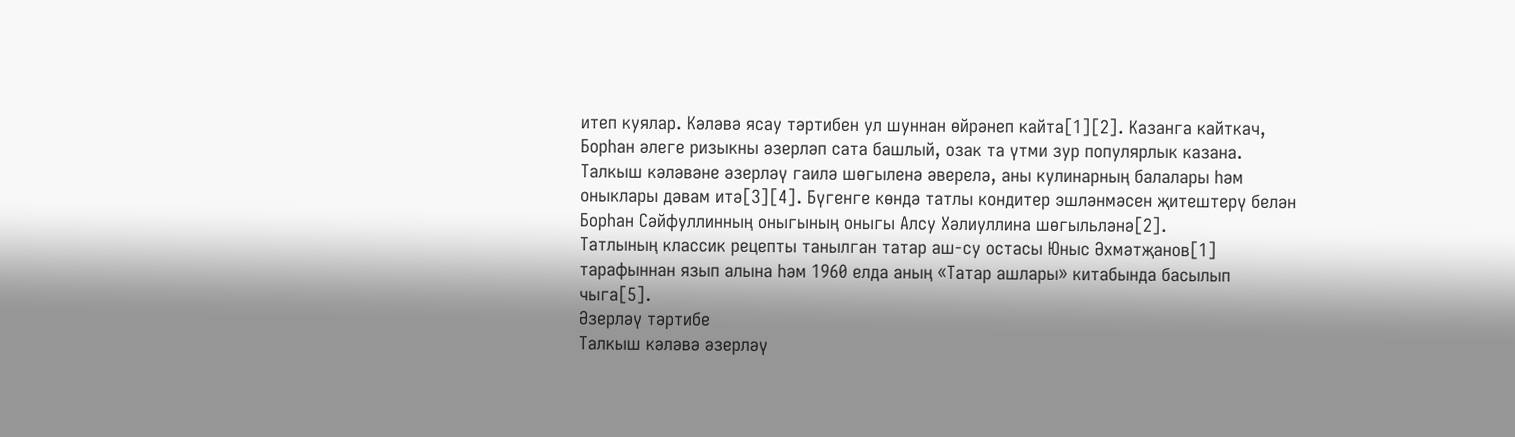итеп куялар. Кәләвә ясау тәртибен ул шуннан өйрәнеп кайта[1][2]. Казанга кайткач, Борһан әлеге ризыкны әзерләп сата башлый, озак та үтми зур популярлык казана. Талкыш кәләвәне әзерләү гаилә шөгыленә әверелә, аны кулинарның балалары һәм оныклары дәвам итә[3][4]. Бүгенге көндә татлы кондитер эшләнмәсен җитештерү белән Борһан Сәйфуллинның оныгының оныгы Алсу Хәлиуллина шөгыльләнә[2].
Татлының классик рецепты танылган татар аш-су остасы Юныс Әхмәтҗанов[1] тарафыннан язып алына һәм 1960 елда аның «Татар ашлары» китабында басылып чыга[5].
Әзерләү тәртибе
Талкыш кәләвә әзерләү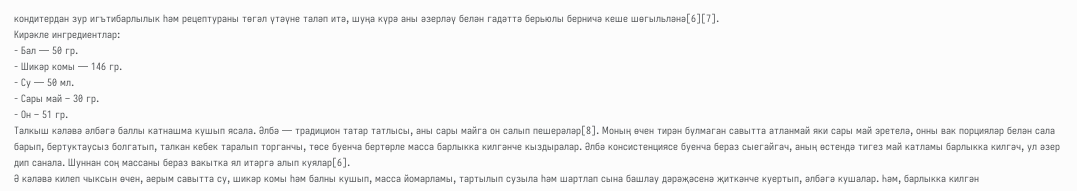кондитердан зур игътибарлылык һәм рецептураны төгәл үтәүне таләп итә, шуңа күрә аны әзерләү белән гадәттә берьюлы берничә кеше шөгыльләнә[6][7].
Кирәкле ингредиентлар:
- Бал — 50 гр.
- Шикәр комы — 146 гр.
- Су — 50 мл.
- Сары май – 30 гр.
- Он – 51 гр.
Талкыш кәләвә әлбәгә баллы катнашма кушып ясала. Әлбә — традицион татар татлысы, аны сары майга он салып пешерәләр[8]. Моның өчен тирән булмаган савытта атланмай яки сары май эретелә, онны вак порцияләр белән сала барып, бертуктаусыз болгатып, талкан кебек таралып торганчы, төсе буенча бертөрле масса барлыкка килгәнче кыздыралар. Әлбә консистенциясе буенча бераз сыегайгач, аның өстендә тигез май катламы барлыкка килгәч, ул әзер дип санала. Шуннан соң массаны бераз вакытка ял итәргә алып куялар[6].
Ә кәләвә килеп чыксын өчен, аерым савытта су, шикәр комы һәм балны кушып, масса йомарламы, тартылып сузыла һәм шартлап сына башлау дәрәҗәсенә җиткәнче куертып, әлбәгә кушалар. Һәм, барлыкка килгән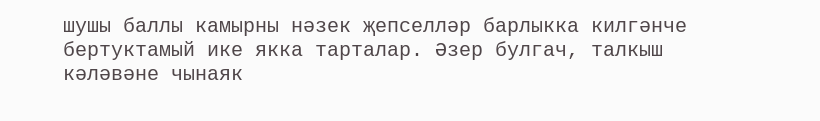шушы баллы камырны нәзек җепселләр барлыкка килгәнче бертуктамый ике якка тарталар. Әзер булгач, талкыш кәләвәне чынаяк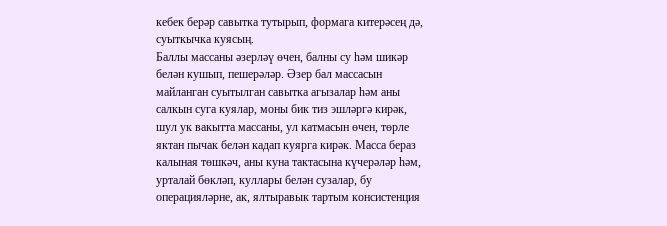кебек берәр савытка тутырып, формага китерәсең дә, суыткычка куясың.
Баллы массаны әзерләү өчен, балны су һәм шикәр белән кушып, пешерәләр. Әзер бал массасын майланган суытылган савытка агызалар һәм аны салкын суга куялар, моны бик тиз эшләргә кирәк, шул ук вакытта массаны, ул катмасын өчен, төрле яктан пычак белән кадап куярга кирәк. Масса бераз калыная төшкәч, аны куна тактасына күчерәләр һәм, урталай бөкләп, куллары белән сузалар, бу операцияләрне, ак, ялтыравык тартым консистенция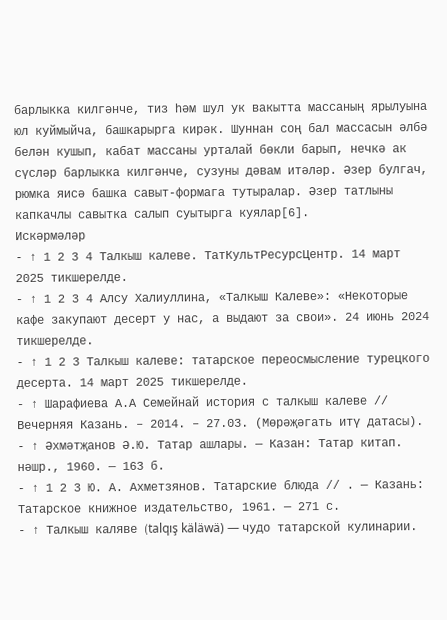барлыкка килгәнче, тиз һәм шул ук вакытта массаның ярылуына юл куймыйча, башкарырга кирәк. Шуннан соң бал массасын әлбә белән кушып, кабат массаны урталай бөкли барып, нечкә ак сүсләр барлыкка килгәнче, сузуны дәвам итәләр. Әзер булгач, рюмка яисә башка савыт-формага тутыралар. Әзер татлыны капкачлы савытка салып суытырга куялар[6].
Искәрмәләр
- ↑ 1 2 3 4 Талкыш калеве. ТатКультРесурсЦентр. 14 март 2025 тикшерелде.
- ↑ 1 2 3 4 Алсу Халиуллина, «Талкыш Калеве»: «Некоторые кафе закупают десерт у нас, а выдают за свои». 24 июнь 2024 тикшерелде.
- ↑ 1 2 3 Талкыш калеве: татарское переосмысление турецкого десерта. 14 март 2025 тикшерелде.
- ↑ Шарафиева А.А Семейнай история с талкыш калеве // Вечерняя Казань. – 2014. – 27.03. (Мөрәҗәгать итү датасы).
- ↑ Әхмәтҗанов Ә.Ю. Татар ашлары. — Казан: Татар китап. нәшр., 1960. — 163 б.
- ↑ 1 2 3 Ю. А. Ахметзянов. Татарские блюда // . — Казань: Татарское книжное издательство, 1961. — 271 с.
- ↑ Талкыш каляве (talqış käläwä) — чудо татарской кулинарии.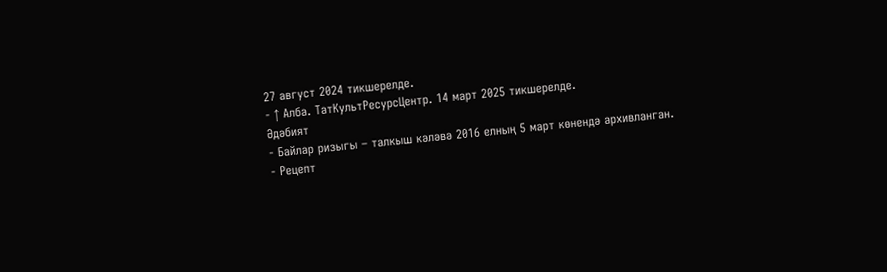27 август 2024 тикшерелде.
- ↑ Алба. ТатКультРесурсЦентр. 14 март 2025 тикшерелде.
Әдәбият
- Байлар ризыгы – талкыш кәләвә 2016 елның 5 март көнендә архивланган.
- Рецепт